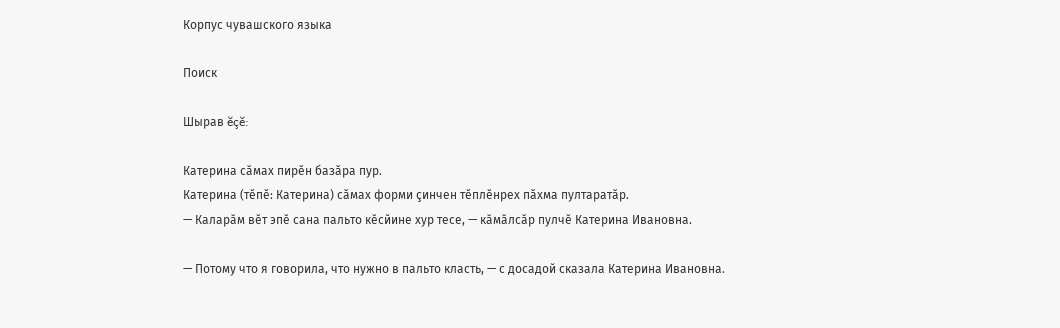Корпус чувашского языка

Поиск

Шырав ĕçĕ:

Катерина сăмах пирĕн базăра пур.
Катерина (тĕпĕ: Катерина) сăмах форми çинчен тĕплĕнрех пăхма пултаратăр.
— Каларӑм вӗт эпӗ сана пальто кӗсйине хур тесе, — кӑмӑлсӑр пулчӗ Катерина Ивановна.

— Потому что я говорила, что нужно в пальто класть, — с досадой сказала Катерина Ивановна.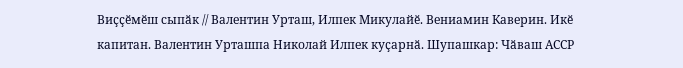Виҫҫӗмӗш сыпӑк // Валентин Урташ, Илпек Микулайӗ. Вениамин Каверин. Икӗ капитан. Валентин Урташпа Николай Илпек куҫарнӑ. Шупашкар: Чӑваш АССР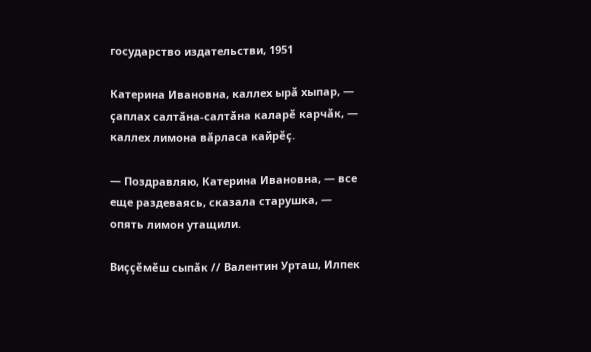государство издательстви, 1951

Катерина Ивановна, каллех ырӑ хыпар, — ҫаплах салтӑна-салтӑна каларӗ карчӑк, — каллех лимона вӑрласа кайрӗҫ.

— Поздравляю, Катерина Ивановна, — все еще раздеваясь, сказала старушка, — опять лимон утащили.

Виҫҫӗмӗш сыпӑк // Валентин Урташ, Илпек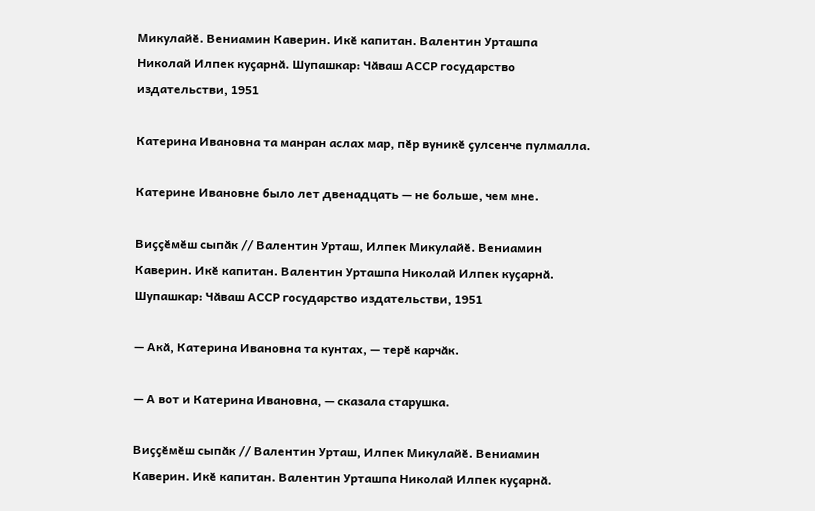Микулайӗ. Вениамин Каверин. Икӗ капитан. Валентин Урташпа Николай Илпек куҫарнӑ. Шупашкар: Чӑваш АССР государство издательстви, 1951

Катерина Ивановна та манран аслах мар, пӗр вуникӗ ҫулсенче пулмалла.

Катерине Ивановне было лет двенадцать — не больше, чем мне.

Виҫҫӗмӗш сыпӑк // Валентин Урташ, Илпек Микулайӗ. Вениамин Каверин. Икӗ капитан. Валентин Урташпа Николай Илпек куҫарнӑ. Шупашкар: Чӑваш АССР государство издательстви, 1951

— Акӑ, Катерина Ивановна та кунтах, — терӗ карчӑк.

— А вот и Катерина Ивановна, — сказала старушка.

Виҫҫӗмӗш сыпӑк // Валентин Урташ, Илпек Микулайӗ. Вениамин Каверин. Икӗ капитан. Валентин Урташпа Николай Илпек куҫарнӑ.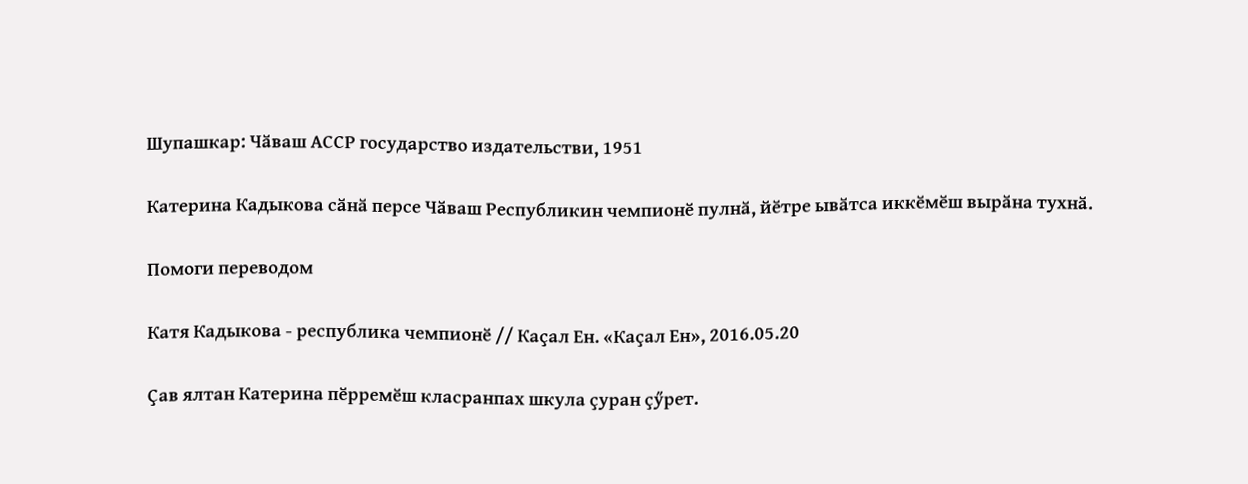Шупашкар: Чӑваш АССР государство издательстви, 1951

Катерина Кадыкова сӑнӑ персе Чӑваш Республикин чемпионӗ пулнӑ, йӗтре ывӑтса иккӗмӗш вырӑна тухнӑ.

Помоги переводом

Катя Кадыкова - республика чемпионӗ // Каҫал Ен. «Каҫал Ен», 2016.05.20

Ҫав ялтан Катерина пӗрремӗш класранпах шкула ҫуран ҫӳрет.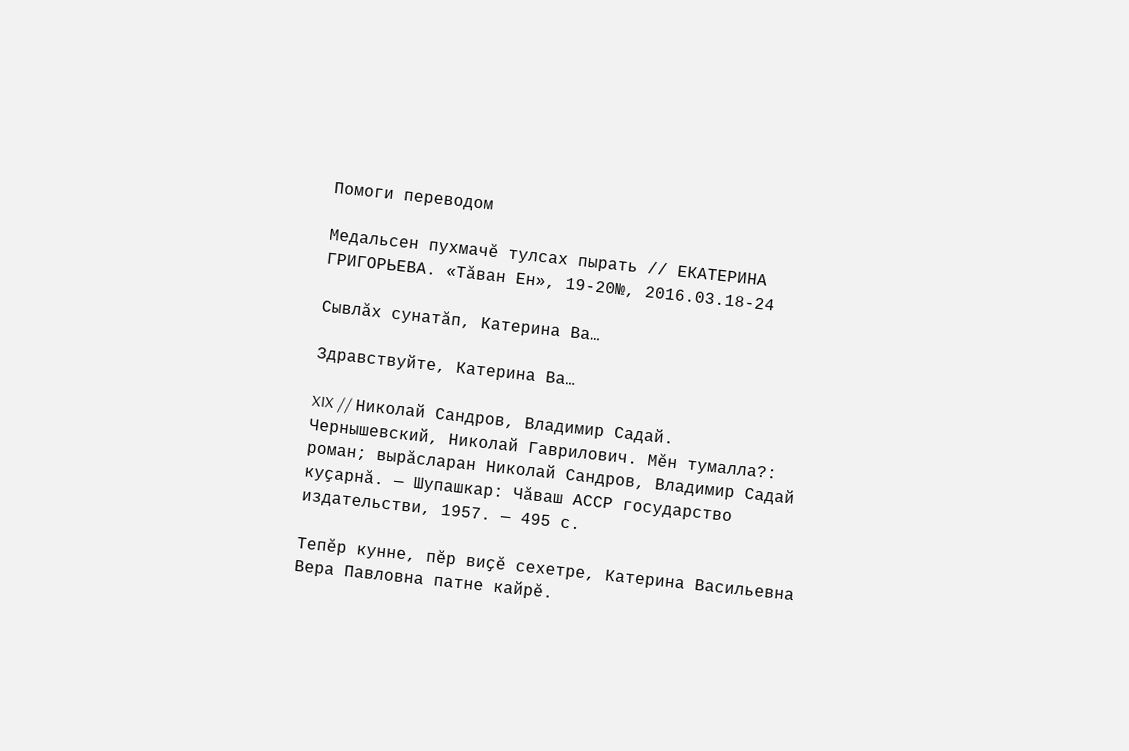Помоги переводом

Медальсен пухмачӗ тулсах пырать // ЕКАТЕРИНА ГРИГОРЬЕВА. «Тӑван Ен», 19-20№, 2016.03.18-24

Сывлӑх сунатӑп, Катерина Ва…

Здравствуйте, Катерина Ва…

XIX // Николай Сандров, Владимир Садай. Чернышевский, Николай Гаврилович. Мӗн тумалла?: роман; вырӑсларан Николай Сандров, Владимир Садай куҫарнӑ. — Шупашкар: Чӑваш АССР государство издательстви, 1957. — 495 с.

Тепӗр кунне, пӗр виҫӗ сехетре, Катерина Васильевна Вера Павловна патне кайрӗ.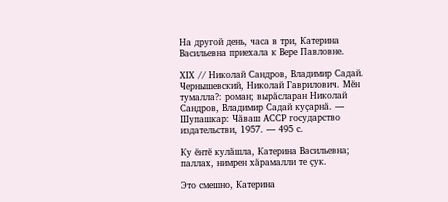На другой день, часа в три, Катерина Васильевна приехала к Вере Павловне.

XIX // Николай Сандров, Владимир Садай. Чернышевский, Николай Гаврилович. Мӗн тумалла?: роман; вырӑсларан Николай Сандров, Владимир Садай куҫарнӑ. — Шупашкар: Чӑваш АССР государство издательстви, 1957. — 495 с.

Ку ӗнтӗ кулӑшла, Катерина Васильевна; паллах, нимрен хӑрамалли те ҫук.

Это смешно, Катерина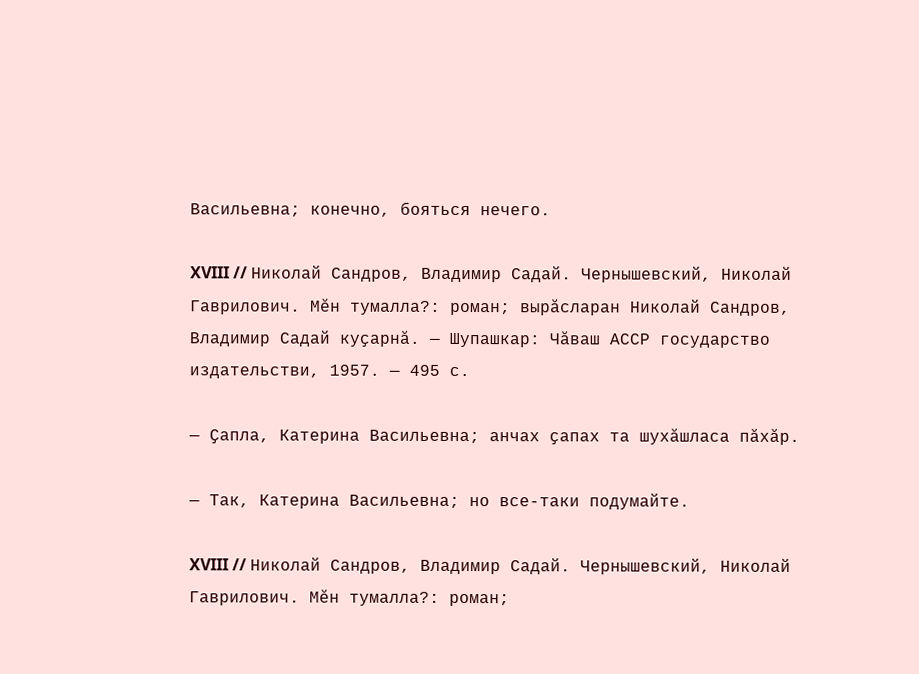Васильевна; конечно, бояться нечего.

XVIII // Николай Сандров, Владимир Садай. Чернышевский, Николай Гаврилович. Мӗн тумалла?: роман; вырӑсларан Николай Сандров, Владимир Садай куҫарнӑ. — Шупашкар: Чӑваш АССР государство издательстви, 1957. — 495 с.

— Ҫапла, Катерина Васильевна; анчах ҫапах та шухӑшласа пӑхӑр.

— Так, Катерина Васильевна; но все-таки подумайте.

XVIII // Николай Сандров, Владимир Садай. Чернышевский, Николай Гаврилович. Мӗн тумалла?: роман;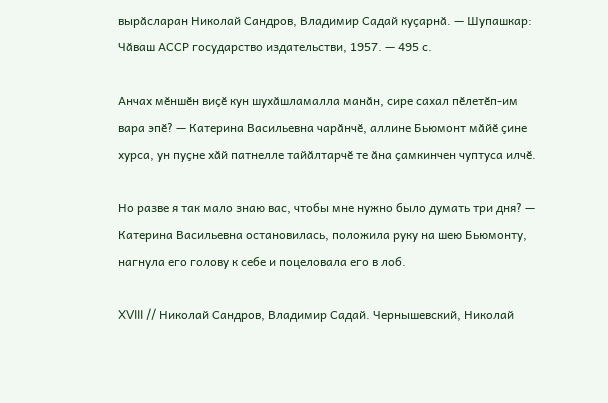вырӑсларан Николай Сандров, Владимир Садай куҫарнӑ. — Шупашкар: Чӑваш АССР государство издательстви, 1957. — 495 с.

Анчах мӗншӗн виҫӗ кун шухӑшламалла манӑн, сире сахал пӗлетӗп-им вара эпӗ? — Катерина Васильевна чарӑнчӗ, аллине Бьюмонт мӑйӗ ҫине хурса, ун пуҫне хӑй патнелле тайӑлтарчӗ те ӑна ҫамкинчен чуптуса илчӗ.

Но разве я так мало знаю вас, чтобы мне нужно было думать три дня? — Катерина Васильевна остановилась, положила руку на шею Бьюмонту, нагнула его голову к себе и поцеловала его в лоб.

XVIII // Николай Сандров, Владимир Садай. Чернышевский, Николай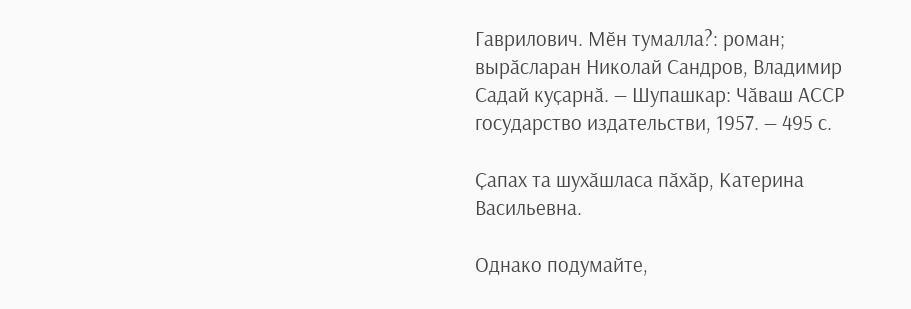Гаврилович. Мӗн тумалла?: роман; вырӑсларан Николай Сандров, Владимир Садай куҫарнӑ. — Шупашкар: Чӑваш АССР государство издательстви, 1957. — 495 с.

Ҫапах та шухӑшласа пӑхӑр, Катерина Васильевна.

Однако подумайте,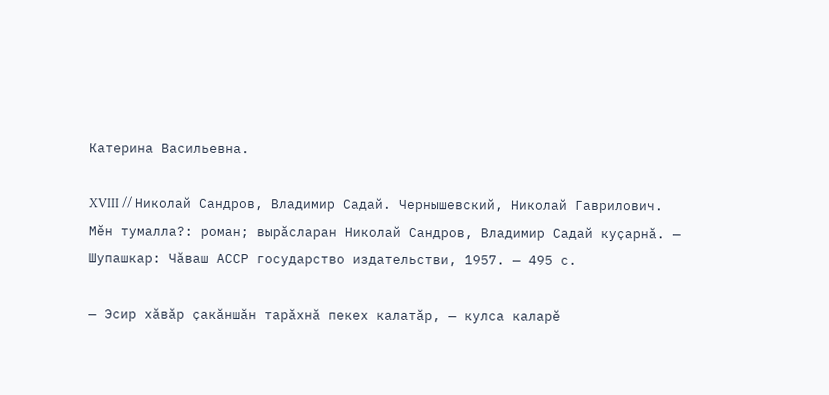Катерина Васильевна.

XVIII // Николай Сандров, Владимир Садай. Чернышевский, Николай Гаврилович. Мӗн тумалла?: роман; вырӑсларан Николай Сандров, Владимир Садай куҫарнӑ. — Шупашкар: Чӑваш АССР государство издательстви, 1957. — 495 с.

— Эсир хӑвӑр ҫакӑншӑн тарӑхнӑ пекех калатӑр, — кулса каларӗ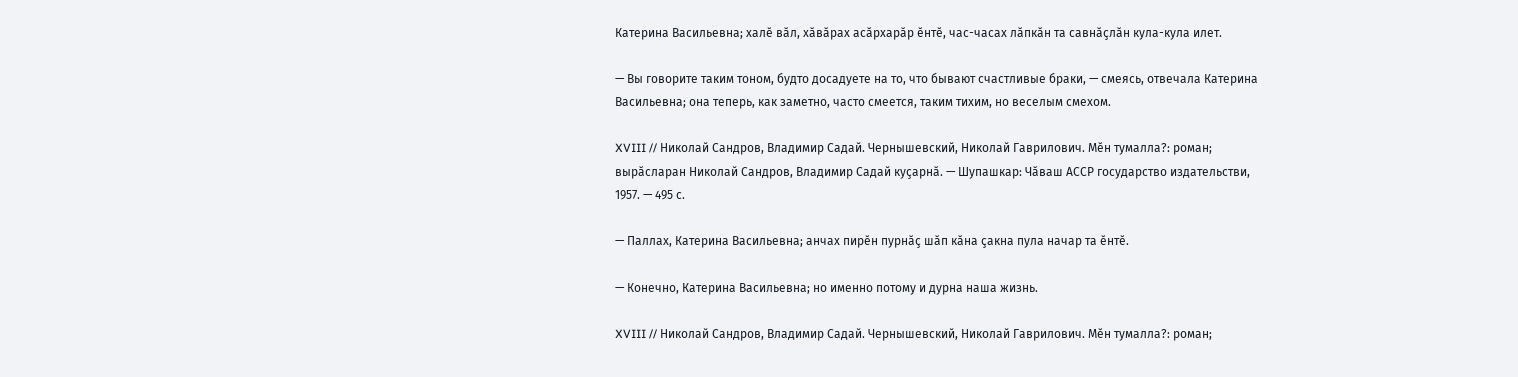Катерина Васильевна; халӗ вӑл, хӑвӑрах асӑрхарӑр ӗнтӗ, час-часах лӑпкӑн та савнӑҫлӑн кула-кула илет.

— Вы говорите таким тоном, будто досадуете на то, что бывают счастливые браки, — смеясь, отвечала Катерина Васильевна; она теперь, как заметно, часто смеется, таким тихим, но веселым смехом.

XVIII // Николай Сандров, Владимир Садай. Чернышевский, Николай Гаврилович. Мӗн тумалла?: роман; вырӑсларан Николай Сандров, Владимир Садай куҫарнӑ. — Шупашкар: Чӑваш АССР государство издательстви, 1957. — 495 с.

— Паллах, Катерина Васильевна; анчах пирӗн пурнӑҫ шӑп кӑна ҫакна пула начар та ӗнтӗ.

— Конечно, Катерина Васильевна; но именно потому и дурна наша жизнь.

XVIII // Николай Сандров, Владимир Садай. Чернышевский, Николай Гаврилович. Мӗн тумалла?: роман;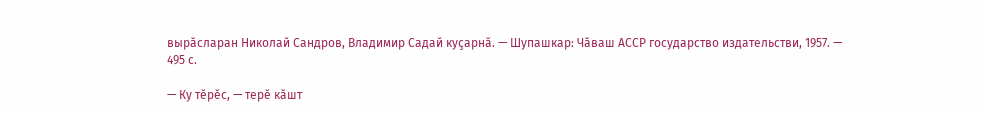вырӑсларан Николай Сандров, Владимир Садай куҫарнӑ. — Шупашкар: Чӑваш АССР государство издательстви, 1957. — 495 с.

— Ку тӗрӗс, — терӗ кӑшт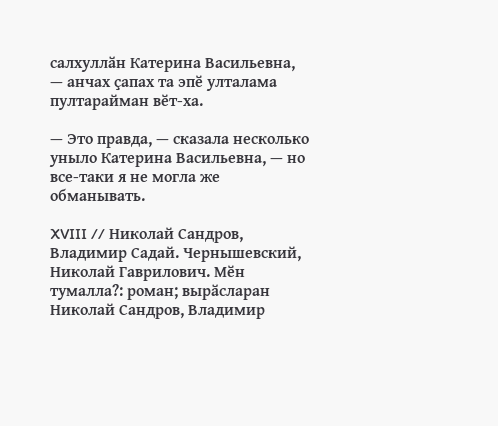салхуллӑн Катерина Васильевна, — анчах ҫапах та эпӗ улталама пултарайман вӗт-ха.

— Это правда, — сказала несколько уныло Катерина Васильевна, — но все-таки я не могла же обманывать.

XVIII // Николай Сандров, Владимир Садай. Чернышевский, Николай Гаврилович. Мӗн тумалла?: роман; вырӑсларан Николай Сандров, Владимир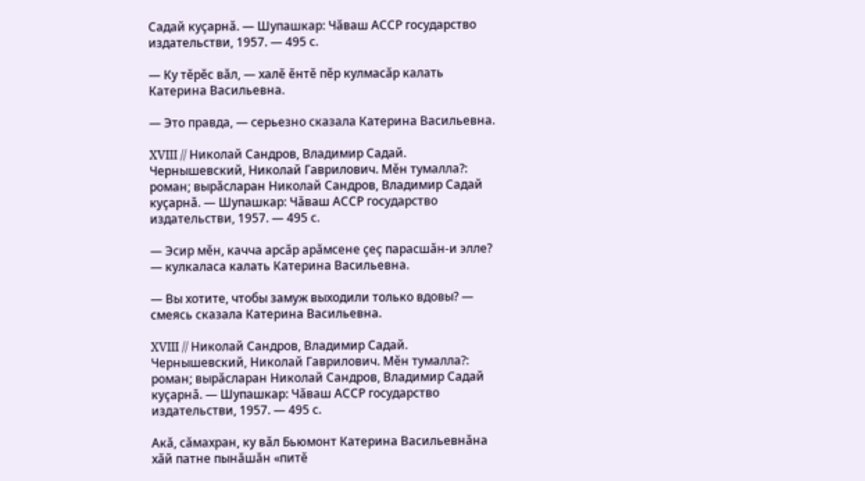Садай куҫарнӑ. — Шупашкар: Чӑваш АССР государство издательстви, 1957. — 495 с.

— Ку тӗрӗс вӑл, — халӗ ӗнтӗ пӗр кулмасӑр калать Катерина Васильевна.

— Это правда, — серьезно сказала Катерина Васильевна.

XVIII // Николай Сандров, Владимир Садай. Чернышевский, Николай Гаврилович. Мӗн тумалла?: роман; вырӑсларан Николай Сандров, Владимир Садай куҫарнӑ. — Шупашкар: Чӑваш АССР государство издательстви, 1957. — 495 с.

— Эсир мӗн, качча арсӑр арӑмсене ҫеҫ парасшӑн-и элле? — кулкаласа калать Катерина Васильевна.

— Вы хотите, чтобы замуж выходили только вдовы? — смеясь сказала Катерина Васильевна.

XVIII // Николай Сандров, Владимир Садай. Чернышевский, Николай Гаврилович. Мӗн тумалла?: роман; вырӑсларан Николай Сандров, Владимир Садай куҫарнӑ. — Шупашкар: Чӑваш АССР государство издательстви, 1957. — 495 с.

Акӑ, сӑмахран, ку вӑл Бьюмонт Катерина Васильевнӑна хӑй патне пынӑшӑн «питӗ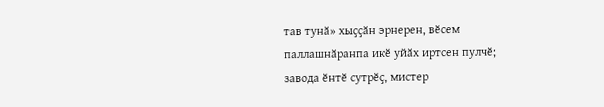тав тунӑ» хыҫҫӑн эрнерен, вӗсем паллашнӑранпа икӗ уйӑх иртсен пулчӗ; завода ӗнтӗ сутрӗҫ, мистер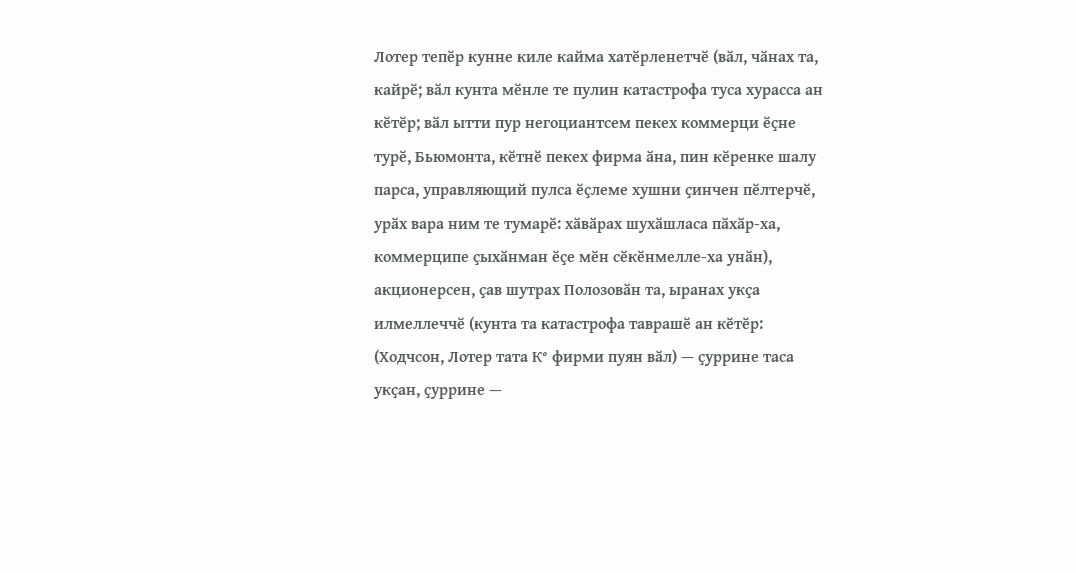Лотер тепӗр кунне киле кайма хатӗрленетчӗ (вӑл, чӑнах та, кайрӗ; вӑл кунта мӗнле те пулин катастрофа туса хурасса ан кӗтӗр; вӑл ытти пур негоциантсем пекех коммерци ӗҫне турӗ, Бьюмонта, кӗтнӗ пекех фирма ӑна, пин кӗренке шалу парса, управляющий пулса ӗҫлеме хушни ҫинчен пӗлтерчӗ, урӑх вара ним те тумарӗ: хӑвӑрах шухӑшласа пӑхӑр-ха, коммерципе ҫыхӑнман ӗҫе мӗн сӗкӗнмелле-ха унӑн), акционерсен, ҫав шутрах Полозовӑн та, ыранах укҫа илмеллеччӗ (кунта та катастрофа таврашӗ ан кӗтӗр: (Ходчсон, Лотер тата К° фирми пуян вӑл) — ҫуррине таса укҫан, ҫуррине —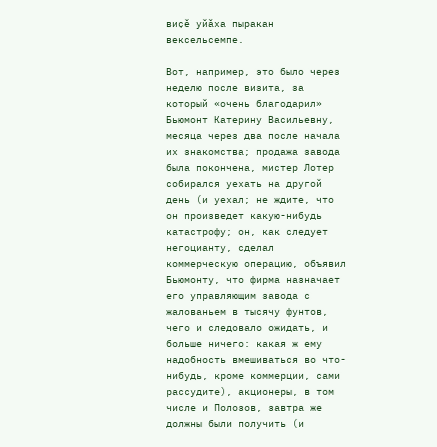виҫӗ уйӑха пыракан вексельсемпе.

Вот, например, это было через неделю после визита, за который «очень благодарил» Бьюмонт Катерину Васильевну, месяца через два после начала их знакомства; продажа завода была покончена, мистер Лотер собирался уехать на другой день (и уехал; не ждите, что он произведет какую-нибудь катастрофу; он, как следует негоцианту, сделал коммерческую операцию, объявил Бьюмонту, что фирма назначает его управляющим завода с жалованьем в тысячу фунтов, чего и следовало ожидать, и больше ничего: какая ж ему надобность вмешиваться во что-нибудь, кроме коммерции, сами рассудите), акционеры, в том числе и Полозов, завтра же должны были получить (и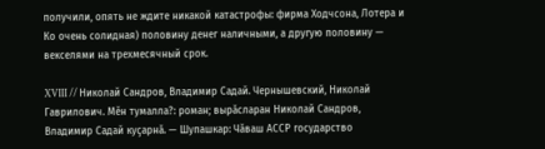получили, опять не ждите никакой катастрофы: фирма Ходчсона, Лотера и Ко очень солидная) половину денег наличными, а другую половину — векселями на трехмесячный срок.

XVIII // Николай Сандров, Владимир Садай. Чернышевский, Николай Гаврилович. Мӗн тумалла?: роман; вырӑсларан Николай Сандров, Владимир Садай куҫарнӑ. — Шупашкар: Чӑваш АССР государство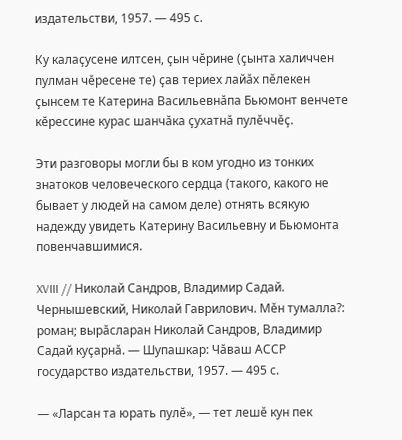издательстви, 1957. — 495 с.

Ку калаҫусене илтсен, ҫын чӗрине (ҫынта халиччен пулман чӗресене те) ҫав териех лайӑх пӗлекен ҫынсем те Катерина Васильевнӑпа Бьюмонт венчете кӗрессине курас шанчӑка ҫухатнӑ пулӗччӗҫ.

Эти разговоры могли бы в ком угодно из тонких знатоков человеческого сердца (такого, какого не бывает у людей на самом деле) отнять всякую надежду увидеть Катерину Васильевну и Бьюмонта повенчавшимися.

XVIII // Николай Сандров, Владимир Садай. Чернышевский, Николай Гаврилович. Мӗн тумалла?: роман; вырӑсларан Николай Сандров, Владимир Садай куҫарнӑ. — Шупашкар: Чӑваш АССР государство издательстви, 1957. — 495 с.

— «Ларсан та юрать пулӗ», — тет лешӗ кун пек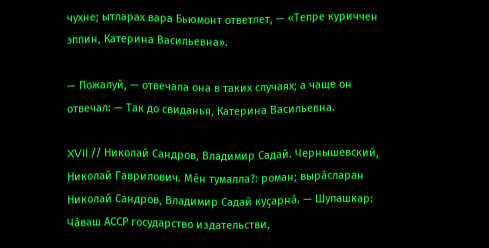чухне; ытларах вара Бьюмонт ответлет, — «Тепре куриччен эппин, Катерина Васильевна».

— Пожалуй, — отвечала она в таких случаях; а чаще он отвечал: — Так до свиданья, Катерина Васильевна.

XVII // Николай Сандров, Владимир Садай. Чернышевский, Николай Гаврилович. Мӗн тумалла?: роман; вырӑсларан Николай Сандров, Владимир Садай куҫарнӑ. — Шупашкар: Чӑваш АССР государство издательстви,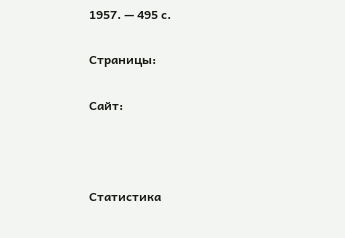1957. — 495 с.

Страницы:

Сайт:



Статистика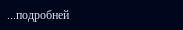...подробней